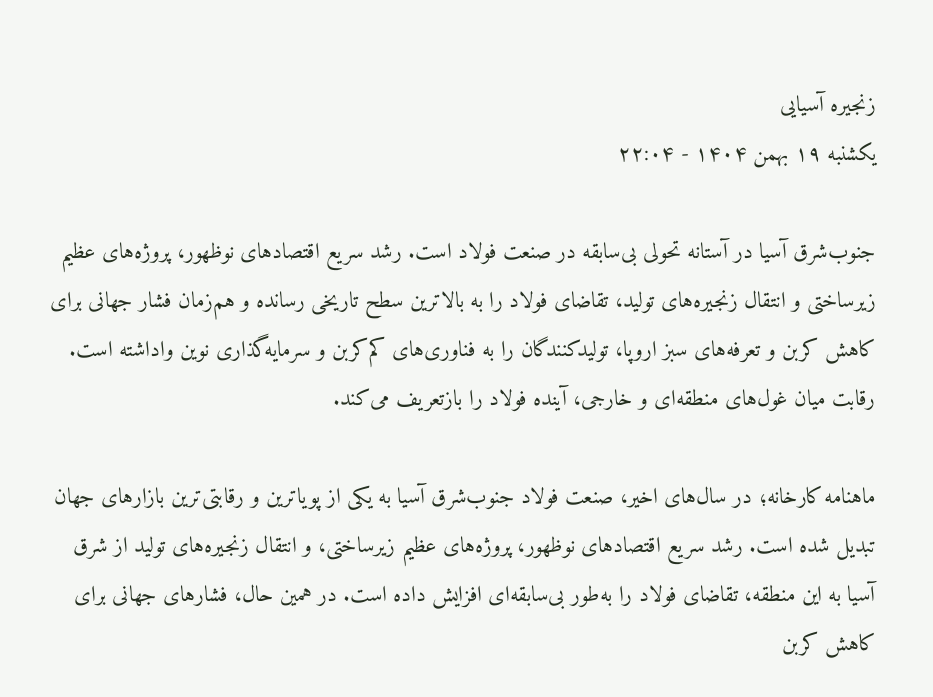زنجیره آسیایی
یکشنبه ۱۹ بهمن ۱۴۰۴ - ۲۲:۰۴

جنوب‌شرق آسیا در آستانه تحولی بی‌سابقه در صنعت فولاد است. رشد سریع اقتصادهای نوظهور، پروژه‌های عظیم زیرساختی و انتقال زنجیره‌های تولید، تقاضای فولاد را به بالاترین سطح تاریخی رسانده و هم‌زمان فشار جهانی برای کاهش کربن و تعرفه‌های سبز اروپا، تولیدکنندگان را به فناوری‌های کم‌کربن و سرمایه‌گذاری نوین واداشته است. رقابت میان غول‌های منطقه‌ای و خارجی، آینده فولاد را بازتعریف می‌کند.

ماهنامه کارخانه؛ در سال‌های اخیر، صنعت فولاد جنوب‌شرق آسیا به یکی از پویاترین و رقابتی‌ترین بازارهای جهان تبدیل شده است. رشد سریع اقتصادهای نوظهور، پروژه‌های عظیم زیرساختی، و انتقال زنجیره‌های تولید از شرق آسیا به این منطقه، تقاضای فولاد را به‌طور بی‌سابقه‌ای افزایش داده است. در همین حال، فشارهای جهانی برای کاهش کربن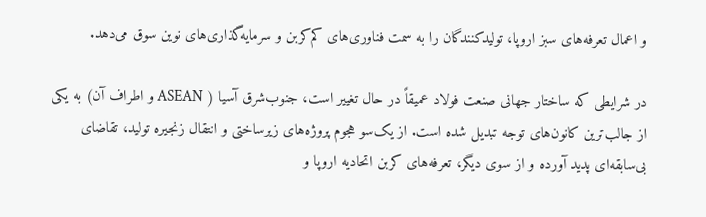و اعمال تعرفه‌های سبز اروپا، تولیدکنندگان را به سمت فناوری‌های کم‌کربن و سرمایه‌گذاری‌های نوین سوق می‌دهد.

در شرایطی که ساختار جهانی صنعت فولاد عمیقاً در حال تغییر است، جنوب‌شرق آسیا ( ASEAN و اطراف آن) به یکی از جالب‌ترین کانون‌های توجه تبدیل شده است. از یک‌سو هجوم پروژه‌های زیرساختی و انتقال زنجیره تولید، تقاضای بی‌سابقه‌ای پدید آورده و از سوی دیگر، تعرفه‌های کربن اتحادیه اروپا و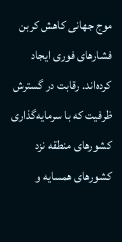موج جهانی کاهش کربن فشارهای فوری ایجاد کرده‌اند. رقابت در گسترش ظرفیت که با سرمایه‌گذاری کشورهای منطقه نزد کشورهای همسایه و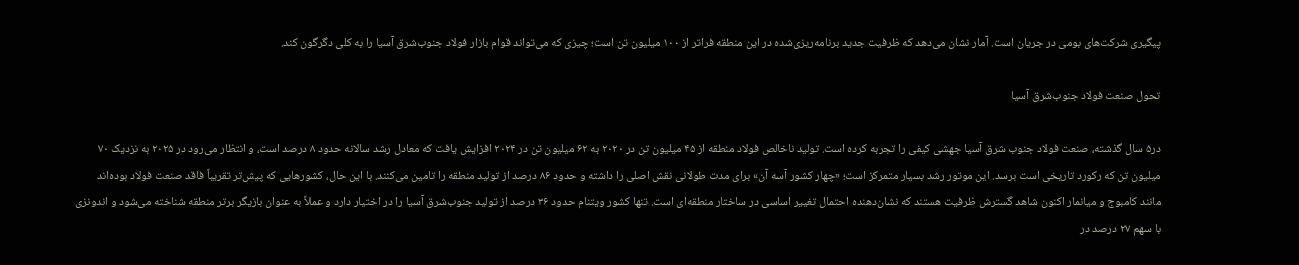پیگیری شرکت‌های بومی در جریان است. آمار نشان می‌دهد که ظرفیت جدید برنامه‌ریزی‌شده در این منطقه فراتر از ۱۰۰ میلیون تن است؛ چیزی که می‌تواند قوام بازار فولاد جنوب‌شرق آسیا را به کلی دگرگون کند.

تحول صنعت فولاد جنوب‌شرق آسیا

در۵ سال گذشته، صنعت فولاد جنوب شرق آسیا جهشی کیفی را تجربه کرده است. تولید ناخالص فولاد منطقه از ۴۵ میلیون تن در ۲۰۲۰ به ۶۲ میلیون تن در ۲۰۲۴ افزایش یافت که معادل رشد سالانه حدود ۸ درصد است، و انتظار می‌رود در ۲۰۲۵ به نزدیک ۷۰ میلیون تن که رکورد تاریخی است برسد. این موتور رشد بسیار متمرکز است؛ «چهار کشور آسه آن» برای مدت طولانی نقش اصلی را داشته و حدود ۸۶ درصد از تولید منطقه را تامین می‌کنند. با این حال، کشورهایی که پیش‌تر تقریباً فاقد صنعت فولاد بوده‌اند مانند کامبوج و میانمار اکنون شاهد گسترش ظرفیت هستند که نشان‌دهنده احتمال تغییر اساسی در ساختار منطقه‌ای است. تنها کشور ویتنام حدود ۳۶ درصد از تولید جنوب‌شرق آسیا را در اختیار دارد و عملاً به عنوان بازیگر برتر منطقه شناخته می‌شود و اندونزی با سهم ۲۷ درصد در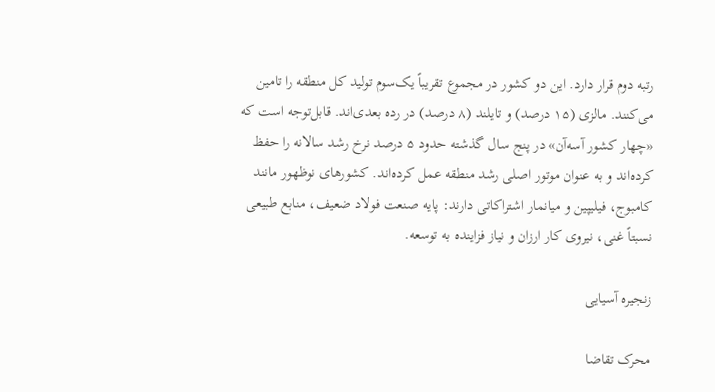رتبه دوم قرار دارد. این دو کشور در مجموع تقریباً یک‌سوم تولید کل منطقه را تامین می‌کنند. مالزی (۱۵ درصد) و تایلند (۸ درصد) در رده بعدی‌اند. قابل‌توجه است که «چهار کشور آسه‌آن» در پنج سال گذشته حدود ۵ درصد نرخ رشد سالانه را حفظ کرده‌اند و به عنوان موتور اصلی رشد منطقه عمل کرده‌اند. کشورهای نوظهور مانند کامبوج، فیلیپین و میانمار اشتراکاتی دارند: پایه صنعت فولاد ضعیف، منابع طبیعی نسبتاً غنی، نیروی کار ارزان و نیاز فزاینده به توسعه.

زنجیره آسیایی

محرک تقاضا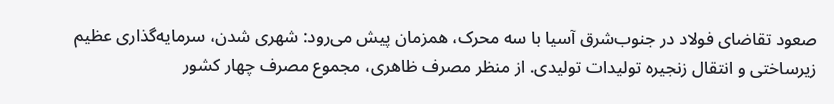صعود تقاضای فولاد در جنوب‌شرق آسیا با سه محرک، همزمان پیش می‌رود: شهری شدن، سرمایه‌گذاری عظیم زیرساختی و انتقال زنجیره تولیدات تولیدی. از منظر مصرف ظاهری، مجموع مصرف چهار کشور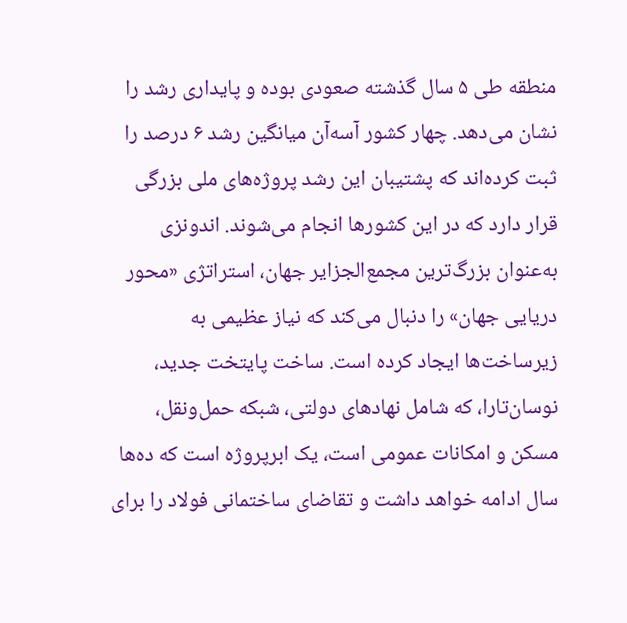منطقه طی ۵ سال گذشته صعودی بوده و پایداری رشد را نشان می‌دهد. چهار کشور آسه‌آن میانگین رشد ۶ درصد را ثبت کرده‌اند که پشتیبان این رشد پروژه‌های ملی بزرگی قرار دارد که در این کشورها انجام می‌شوند. اندونزی به‌عنوان بزرگ‌ترین مجمع‌الجزایر جهان، استراتژی «محور دریایی جهان» را دنبال می‌کند که نیاز عظیمی به زیرساخت‌ها ایجاد کرده است. ساخت پایتخت جدید، نوسان‌تارا، که شامل نهادهای دولتی، شبکه حمل‌ونقل، مسکن و امکانات عمومی است، یک ابرپروژه است که ده‌ها سال ادامه خواهد داشت و تقاضای ساختمانی فولاد را برای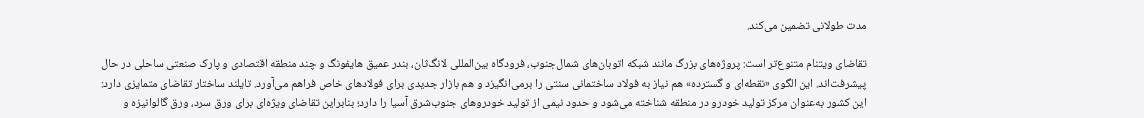مدت طولانی تضمین می‌کند.

تقاضای ویتنام متنوع‌تر است: پروژه‌های بزرگ مانند شبکه اتوبان‌های شمال‌جنوب، فرودگاه بین‌المللی لانگ‌ثان، بندر عمیق هایفونگ و چند منطقه اقتصادی و پارک صنعتی ساحلی در حال پیشرفت‌اند. این الگوی «نقطه‌ای و گسترده» هم نیاز به فولاد ساختمانی سنتی را برمی‌انگیزد و هم بازار جدیدی برای فولادهای خاص فراهم می‌آورد. تایلند ساختار تقاضای متمایزی دارد: این کشور به‌عنوان مرکز تولید خودرو در منطقه شناخته می‌شود و حدود نیمی از تولید خودروهای جنوب‌شرق آسیا را دارد؛ بنابراین تقاضای ویژه‌ای برای ورق سرد، ورق گالوانیزه و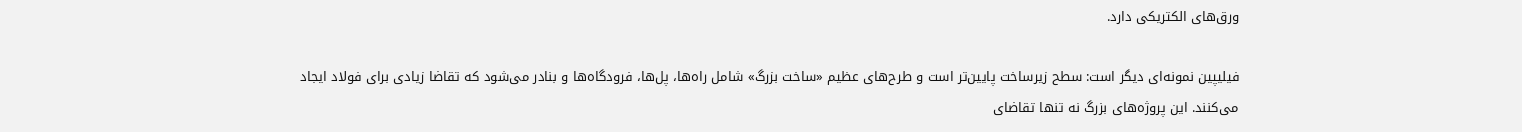ورق‌های الکتریکی دارد.

فیلیپین نمونه‌ای دیگر است: سطح زیرساخت پایین‌تر است و طرح‌های عظیم «ساخت بزرگ» شامل راه‌ها، پل‌ها، فرودگاه‌ها و بنادر می‌شود که تقاضا زیادی برای فولاد ایجاد می‌کنند. این پروژه‌های بزرگ نه تنها تقاضای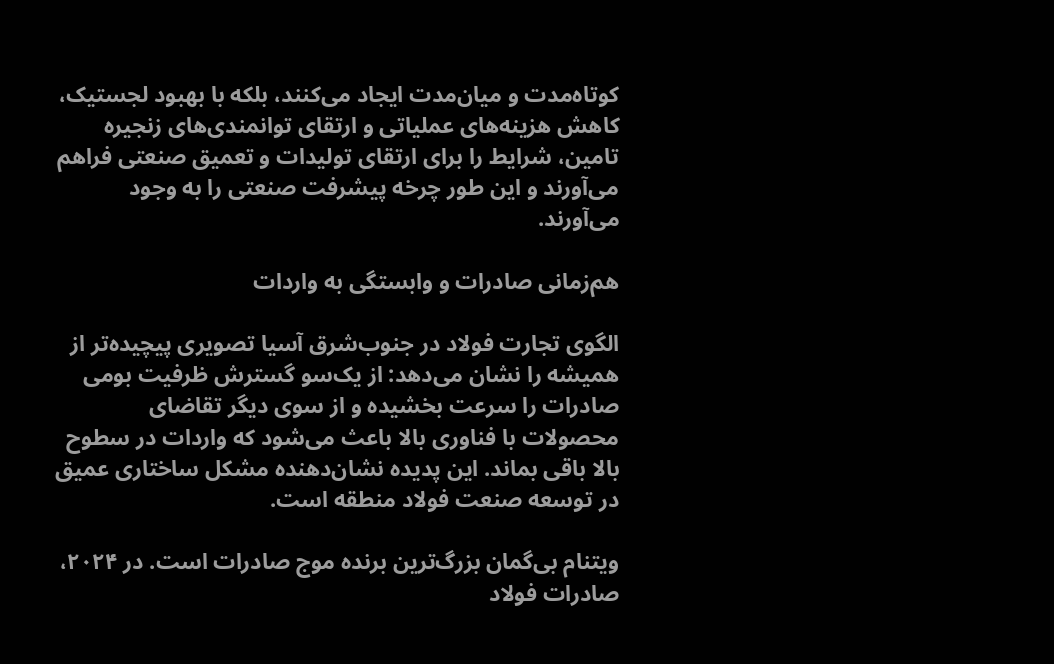کوتاه‌مدت و میان‌مدت ایجاد می‌کنند، بلکه با بهبود لجستیک، کاهش هزینه‌های عملیاتی و ارتقای توانمندی‌های زنجیره تامین، شرایط را برای ارتقای تولیدات و تعمیق صنعتی فراهم می‌آورند و این طور چرخه پیشرفت صنعتی را به وجود می‌آورند.

هم‌زمانی صادرات و وابستگی به واردات

الگوی تجارت فولاد در جنوب‌شرق آسیا تصویری پیچیده‌تر از همیشه را نشان می‌دهد: از یک‌سو گسترش ظرفیت بومی صادرات را سرعت بخشیده و از سوی دیگر تقاضای محصولات با فناوری بالا باعث می‌شود که واردات در سطوح بالا باقی بماند. این پدیده نشان‌دهنده مشکل ساختاری عمیق در توسعه صنعت فولاد منطقه است.

ویتنام بی‌گمان بزرگ‌ترین برنده موج صادرات است. در ۲۰۲۴، صادرات فولاد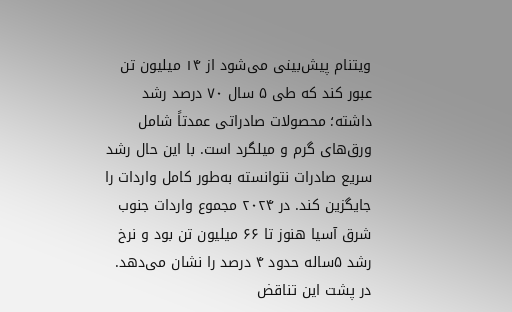ویتنام پیش‌بینی می‌شود از ۱۴ میلیون تن عبور کند که طی ۵ سال ۷۰ درصد رشد داشته؛ محصولات صادراتی عمدتاً شامل ورق‌های گرم و میلگرد است. با این حال رشد سریع صادرات نتوانسته به‌طور کامل واردات را جایگزین کند. در ۲۰۲۴ مجموع واردات جنوب شرق آسیا هنوز تا ۶۶ میلیون تن بود و نرخ رشد ۵ساله حدود ۴ درصد را نشان می‌دهد. در پشت این تناقض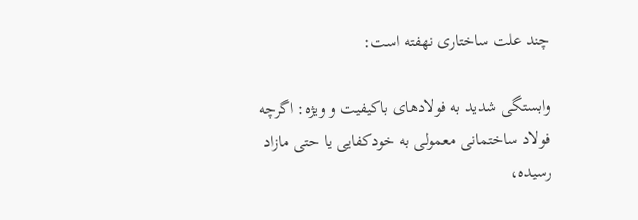چند علت ساختاری نهفته است:

وابستگی شدید به فولادهای باکیفیت و ویژه: اگرچه فولاد ساختمانی معمولی به خودکفایی یا حتی مازاد رسیده،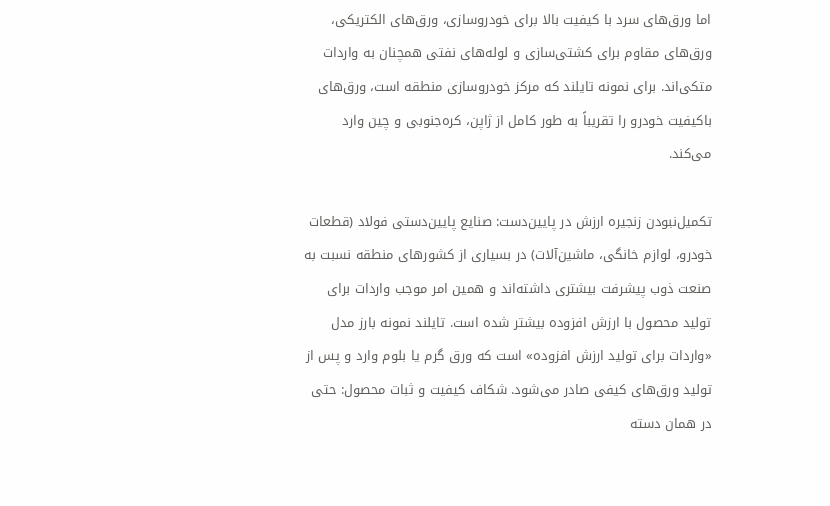اما ورق‌های سرد با کیفیت بالا برای خودروسازی، ورق‌های الکتریکی، ورق‌های مقاوم برای کشتی‌سازی و لوله‌های نفتی همچنان به واردات متکی‌اند. برای نمونه تایلند که مرکز خودروسازی منطقه است، ورق‌های باکیفیت خودرو را تقریباً به طور کامل از ژاپن، کره‌جنوبی و چین وارد می‌کند.

تکمیل‌نبودن زنجیره ارزش در پایین‌دست: صنایع پایین‌دستی فولاد (قطعات خودرو، لوازم خانگی، ماشین‌آلات) در بسیاری از کشورهای منطقه نسبت به صنعت ذوب پیشرفت بیشتری داشته‌اند و همین امر موجب واردات برای تولید محصول با ارزش افزوده بیشتر شده است. تایلند نمونه بارز مدل «واردات برای تولید ارزش افزوده» است که ورق گرم یا بلوم وارد و پس از تولید ورق‌های کیفی صادر می‌شود. شکاف کیفیت و ثبات محصول: حتی در همان دسته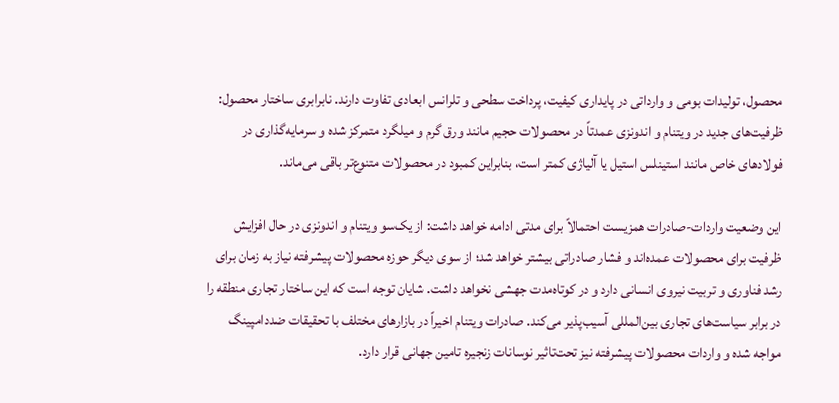محصول، تولیدات بومی و وارداتی در پایداری کیفیت، پرداخت سطحی و تلرانس ابعادی تفاوت دارند. نابرابری ساختار محصول: ظرفیت‌های جدید در ویتنام و اندونزی عمدتاً در محصولات حجیم مانند ورق گرم و میلگرد متمرکز شده و سرمایه‌گذاری در فولادهای خاص مانند استینلس استیل یا آلیاژی کمتر است، بنابراین کمبود در محصولات متنوع‌تر باقی می‌ماند.

این وضعیت واردات-صادرات همزیست احتمالاً برای مدتی ادامه خواهد داشت: از یک‌سو ویتنام و اندونزی در حال افزایش ظرفیت برای محصولات عمده‌اند و فشار صادراتی بیشتر خواهد شد؛ از سوی دیگر حوزه محصولات پیشرفته نیاز به زمان برای رشد فناوری و تربیت نیروی انسانی دارد و در کوتاه‌مدت جهشی نخواهد داشت. شایان توجه است که این ساختار تجاری منطقه را در برابر سیاست‌های تجاری بین‌المللی آسیب‌پذیر می‌کند. صادرات ویتنام اخیراً در بازارهای مختلف با تحقیقات ضددامپینگ مواجه شده و واردات محصولات پیشرفته نیز تحت‌تاثیر نوسانات زنجیره تامین جهانی قرار دارد.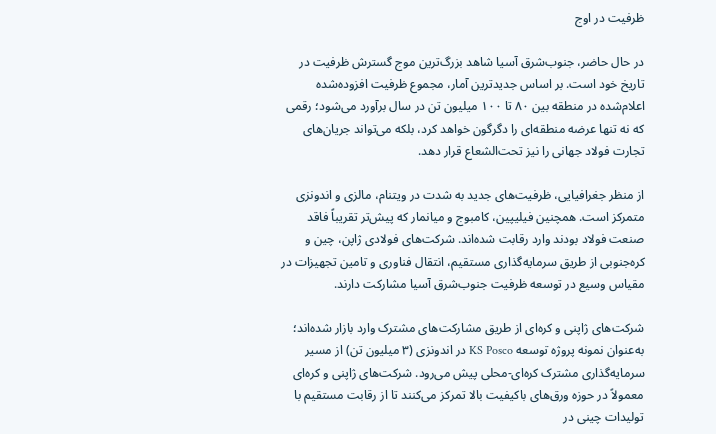ظرفیت در اوج

در حال حاضر، جنوب‌شرق آسیا شاهد بزرگ‌ترین موج گسترش ظرفیت در تاریخ خود است. بر اساس جدیدترین آمار، مجموع ظرفیت افزوده‌شده اعلام‌شده در منطقه بین ۸۰ تا ۱۰۰ میلیون تن در سال برآورد می‌شود؛ رقمی که نه تنها عرضه منطقه‌ای را دگرگون خواهد کرد، بلکه می‌تواند جریان‌های تجارت فولاد جهانی را نیز تحت‌الشعاع قرار دهد.

از منظر جغرافیایی، ظرفیت‌های جدید به شدت در ویتنام، مالزی و اندونزی متمرکز است. همچنین فیلیپین، کامبوج و میانمار که پیش‌تر تقریباً فاقد صنعت فولاد بودند وارد رقابت شده‌اند. شرکت‌های فولادی ژاپن، چین و کره‌جنوبی از طریق سرمایه‌گذاری مستقیم، انتقال فناوری و تامین تجهیزات در مقیاس وسیع در توسعه ظرفیت جنوب‌شرق آسیا مشارکت دارند.

شرکت‌های ژاپنی و کره‌ای از طریق مشارکت‌های مشترک وارد بازار شده‌اند؛ به‌عنوان نمونه پروژه توسعه KS Posco در اندونزی (۳ میلیون تن) از مسیر سرمایه‌گذاری مشترک کره‌ای-محلی پیش می‌رود. شرکت‌های ژاپنی و کره‌ای معمولاً در حوزه ورق‌های باکیفیت بالا تمرکز می‌کنند تا از رقابت مستقیم با تولیدات چینی در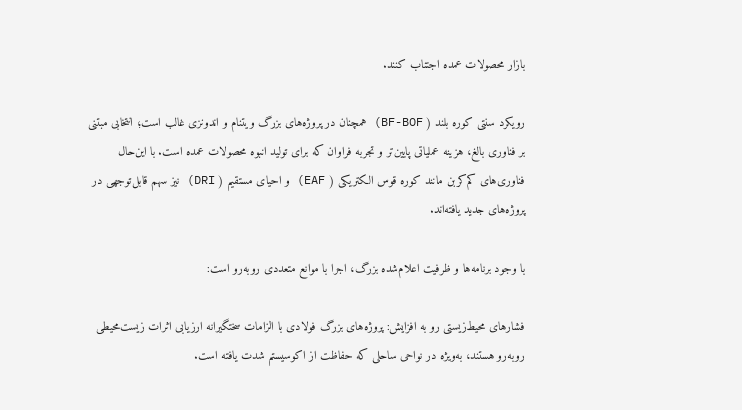بازار محصولات عمده اجتناب کنند.

رویکرد سنتی کوره بلند ( BF-BOF) همچنان در پروژه‌های بزرگ ویتنام و اندونزی غالب است؛ انتخابی مبتنی بر فناوری بالغ، هزینه عملیاتی پایین‌تر و تجربه فراوان که برای تولید انبوه محصولات عمده است. با این‌حال فناوری‌های کم‌کربن مانند کوره قوس الکتریکی ( EAF) و احیای مستقیم ( DRI) نیز سهم قابل‌توجهی در پروژه‌های جدید یافته‌اند.

با وجود برنامه‌ها و ظرفیت اعلام‌شده بزرگ، اجرا با موانع متعددی روبه‌رو است:

فشارهای محیط‌زیستی رو به افزایش: پروژه‌های بزرگ فولادی با الزامات سختگیرانه ارزیابی اثرات زیست‌محیطی روبه‌رو هستند، به‌ویژه در نواحی ساحلی که حفاظت از اکوسیستم شدت یافته است.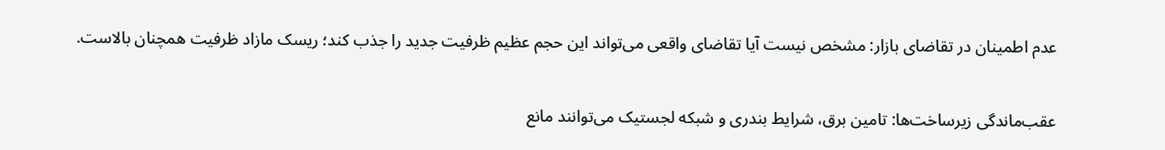عدم اطمینان در تقاضای بازار: مشخص نیست آیا تقاضای واقعی می‌تواند این حجم عظیم ظرفیت جدید را جذب کند؛ ریسک مازاد ظرفیت همچنان بالاست.

عقب‌ماندگی زیرساخت‌ها: تامین برق، شرایط بندری و شبکه لجستیک می‌توانند مانع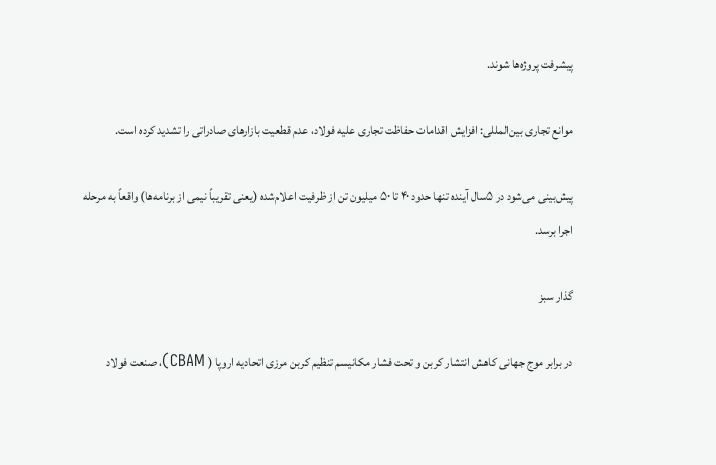پیشرفت پروژه‌ها شوند.

موانع تجاری بین‌المللی: افزایش اقدامات حفاظت تجاری علیه فولاد، عدم قطعیت بازارهای صادراتی را تشدید کرده است.

پیش‌بینی می‌شود در ۵سال آینده تنها حدود ۴۰ تا ۵۰ میلیون تن از ظرفیت اعلام‌شده (یعنی تقریباً نیمی از برنامه‌ها) واقعاً به مرحله اجرا برسد.

گذار سبز

در برابر موج جهانی کاهش انتشار کربن و تحت فشار مکانیسم تنظیم کربن مرزی اتحادیه اروپا ( CBAM)، صنعت فولاد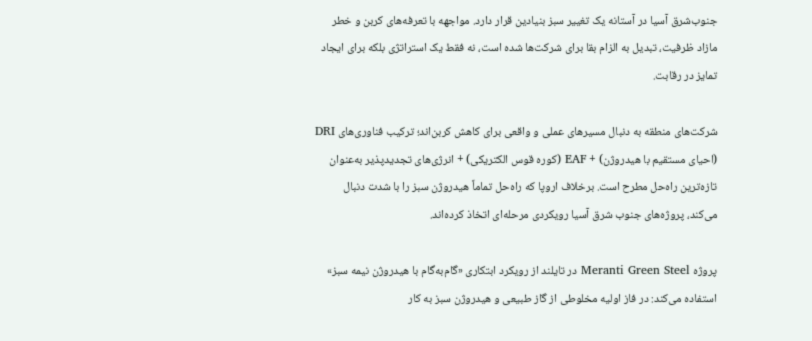جنوب‌شرق آسیا در آستانه یک تغییر سبز بنیادین قرار دارد. مواجهه با تعرفه‌های کربن و خطر مازاد ظرفیت، تبدیل به الزام بقا برای شرکت‌ها شده است، نه فقط یک استراتژی بلکه برای ایجاد تمایز در رقابت.

شرکت‌های منطقه به دنبال مسیرهای عملی و واقعی برای کاهش کربن‌اند؛ ترکیب فناوری‌های DRI (احیای مستقیم با هیدروژن) + EAF (کوره قوس الکتریکی) + انرژی‌های تجدیدپذیر به‌عنوان تازه‌ترین راه‌حل مطرح است. برخلاف اروپا که راه‌حل تماماً هیدروژن سبز را با شدت دنبال می‌کند، پروژه‌های جنوب شرق آسیا رویکردی مرحله‌ای اتخاذ کرده‌اند.

پروژه Meranti Green Steel در تایلند از رویکرد ابتکاری «گام‌به‌گام با هیدروژن نیمه سبز» استفاده می‌کند: در فاز اولیه مخلوطی از گاز طبیعی و هیدروژن سبز به کار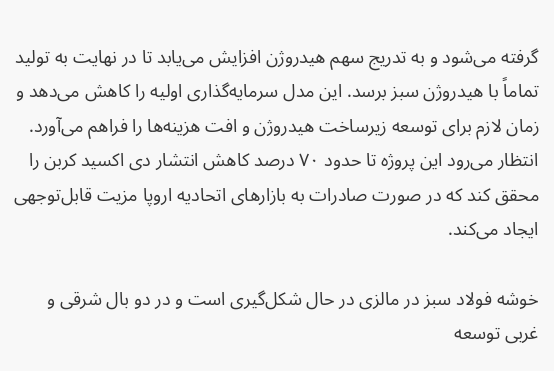گرفته می‌شود و به تدریج سهم هیدروژن افزایش می‌یابد تا در نهایت به تولید تماماً با هیدروژن سبز برسد. این مدل سرمایه‌گذاری اولیه را کاهش می‌دهد و زمان لازم برای توسعه زیرساخت هیدروژن و افت هزینه‌ها را فراهم می‌آورد. انتظار می‌رود این پروژه تا حدود ۷۰ درصد کاهش انتشار دی اکسید کربن را محقق کند که در صورت صادرات به بازارهای اتحادیه اروپا مزیت قابل‌توجهی ایجاد می‌کند.

خوشه فولاد سبز در مالزی در حال شکل‌گیری است و در دو بال شرقی و غربی توسعه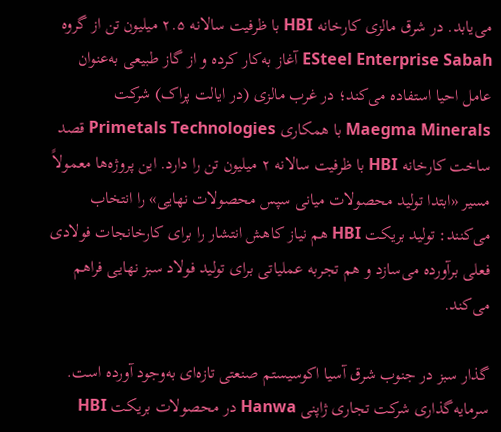می‌یابد. در شرق مالزی کارخانه HBI با ظرفیت سالانه ۲.۵ میلیون تن از گروه ESteel Enterprise Sabah آغاز به‌کار کرده و از گاز طبیعی به‌عنوان عامل احیا استفاده می‌کند؛ در غرب مالزی (در ایالت پراک) شرکت Maegma Minerals با همکاری Primetals Technologies قصد ساخت کارخانه HBI با ظرفیت سالانه ۲ میلیون تن را دارد. این پروژه‌ها معمولاً مسیر «ابتدا تولید محصولات میانی سپس محصولات نهایی» را انتخاب می‌کنند: تولید بریکت HBI هم نیاز کاهش انتشار را برای کارخانجات فولادی فعلی برآورده می‌سازد و هم تجربه عملیاتی برای تولید فولاد سبز نهایی فراهم می‌کند.

گذار سبز در جنوب شرق آسیا اکوسیستم صنعتی تازه‌ای به‌وجود آورده است. سرمایه‌گذاری شرکت تجاری ژاپنی Hanwa در محصولات بریکت HBI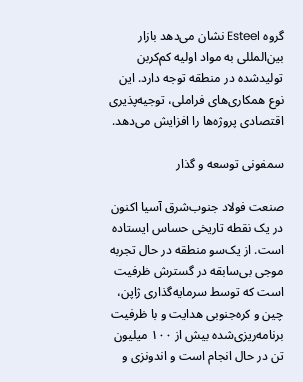گروه Esteel نشان می‌دهد بازار بین‌المللی به مواد اولیه کم‌کربن تولیدشده در منطقه توجه دارد. این نوع همکاری‌های فراملی، توجیه‌پذیری اقتصادی پروژه‌ها را افزایش می‌دهد.

سمفونی توسعه و گذار

صنعت فولاد جنوب‌شرق آسیا اکنون در یک نقطه تاریخی حساس ایستاده است. از یک‌سو منطقه در حال تجربه موجی بی‌سابقه در گسترش ظرفیت است که توسط سرمایه‌گذاری ژاپن، چین و کره‌جنوبی هدایت و با ظرفیت برنامه‌ریزی‌شده بیش از ۱۰۰ میلیون تن در حال انجام است و اندونزی و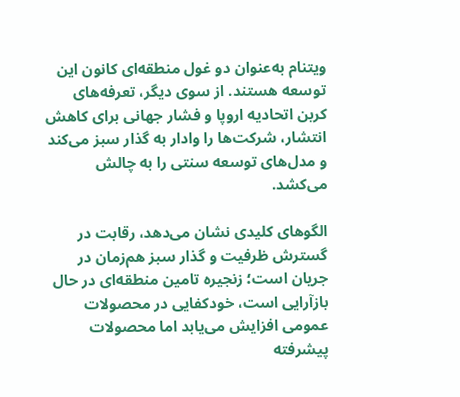ویتنام به‌عنوان دو غول منطقه‌ای کانون این توسعه هستند. از سوی دیگر، تعرفه‌های کربن اتحادیه اروپا و فشار جهانی برای کاهش انتشار، شرکت‌ها را وادار به گذار سبز می‌کند و مدل‌های توسعه سنتی را به چالش می‌کشد.

الگوهای کلیدی نشان می‌دهد، رقابت در گسترش ظرفیت و گذار سبز هم‌زمان در جریان است؛ زنجیره تامین منطقه‌ای در حال بازآرایی است، خودکفایی در محصولات عمومی افزایش می‌یابد اما محصولات پیشرفته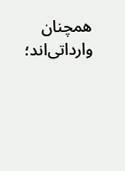همچنان وارداتی‌اند؛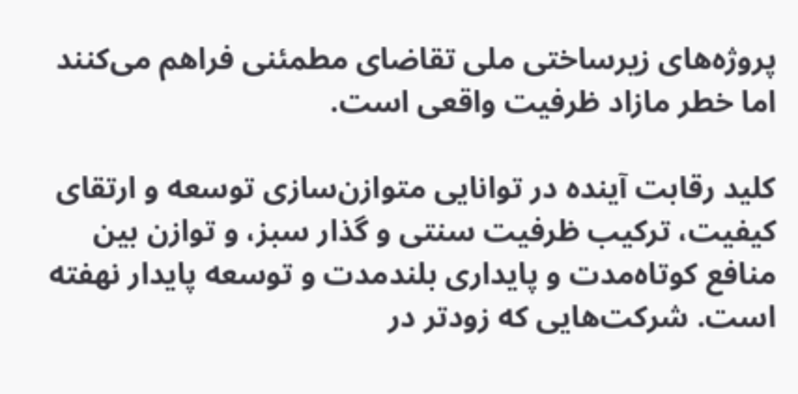پروژه‌های زیرساختی ملی تقاضای مطمئنی فراهم می‌کنند اما خطر مازاد ظرفیت واقعی است.

کلید رقابت آینده در توانایی متوازن‌سازی توسعه و ارتقای کیفیت، ترکیب ظرفیت سنتی و گذار سبز، و توازن بین منافع کوتاه‌مدت و پایداری بلندمدت و توسعه پایدار نهفته است. شرکت‌هایی که زودتر در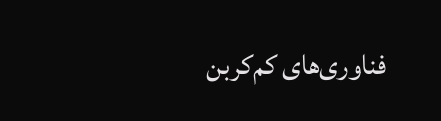فناوری‌های کم‌کربن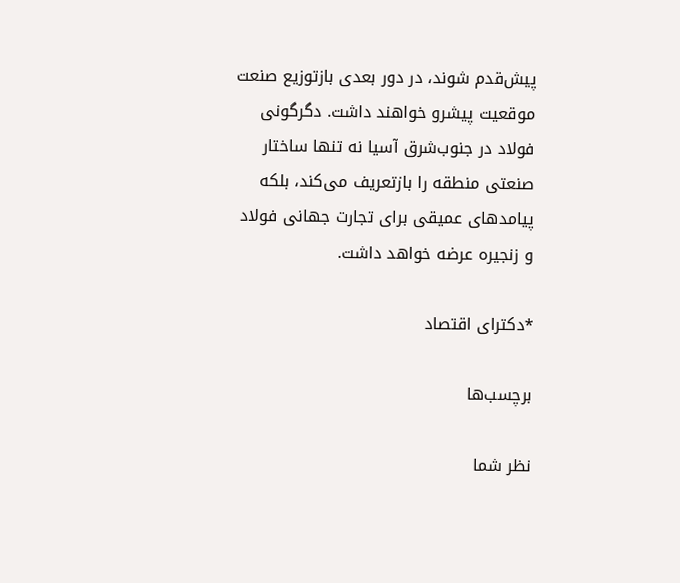پیش‌قدم شوند، در دور بعدی بازتوزیع صنعت موقعیت پیشرو خواهند داشت. دگرگونی فولاد در جنوب‌شرق آسیا نه تنها ساختار صنعتی منطقه را بازتعریف می‌کند، بلکه پیامدهای عمیقی برای تجارت جهانی فولاد و زنجیره عرضه خواهد داشت.

*دکترای اقتصاد

برچسب‌ها

نظر شما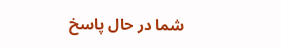شما در حال پاسخ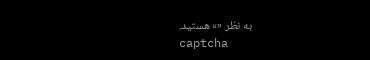به نظر «» هستید.
captcha